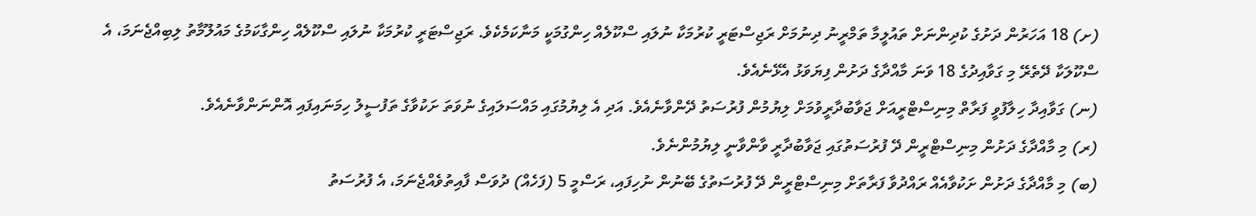(ށ) 18 އަހަރުން ދަށުގެ ކުދިންނަށް ތައުލީމާ ތަމްރީނު ދިނުމަށް ރަޖިސްޓަރީ ކުރުމަކާ ނުލައި ސްކޫލެއް ހިންގުމަކީ މަނާކަމެކެވެ. ރަޖިސްޓަރީ ކުރުމަކާ ނުލައި ސްކޫލެއް ހިންގާކަމުގެ މައުލޫމާތު ލިބިއްޖެނަމަ، އެ ސްކޫލަކާ ދޭތެރޭ މި ގަވާއިދުގެ 18 ވަނަ މާއްދާގެ ދަށުން ފިޔަވަޅު އެޅޭނެއެވެ.
(ނ) ގަވާއިދާ ހިލާފުވީ ފަރާތް މިނިސްޓްރީއަށް ޖަވާބުދާރީވުމަށް ލިޔުމުން ފުރުސަތު ދޭންވާނެއެވެ. އަދި އެ ލިޔުމުގައި މައްސަލައިގެ ނުވަތަ ށަކުވާގެ ތަފުސީލު ހިމަނައިފައި އޮންނަންވާނެއެވެ.
(ރ) މި މާއްދާގެ ދަށުން މިނިސްޓްރީން ދޭ ފުރުސަތުގައި ޖަވާބުދާރީ ވާންވާނީ ލިޔުމުންނެވެ.
(ބ) މި މާއްދާގެ ދަށުން ށަކުވާއެއް ރައްދުވާ ފަރާތަށް މިނިސްޓްރީން ދޭ ފުރުސަތުގެ ބޭނުން ނުހިފައި، ރަސްމީ 5 (ފަހެއް) ދުވަސް ފާއިތުވެއްޖެނަމަ، އެ ފުރުސަތު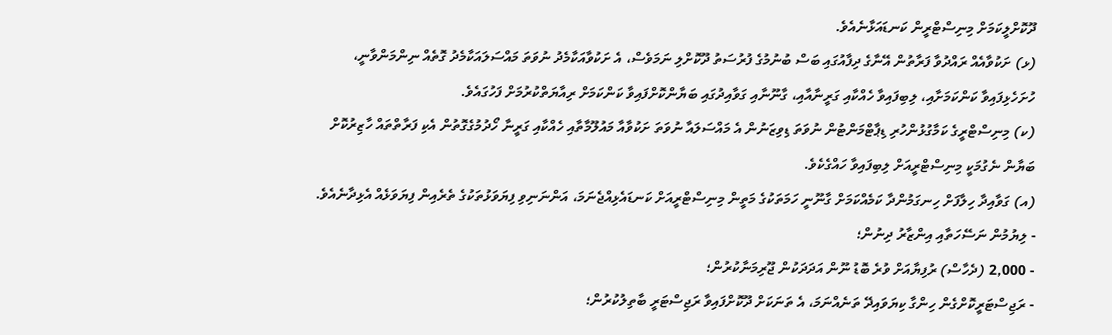ދޫކޮށްލީކަމަށް މިނިސްޓްރީން ކަނޑައަޅާނެއެވެ.
(ޅ) ށަކުވާއެއް ރައްދުވާ ފަރާތުން އޭނާގެ ދިފާއުގައި ބަސް ބުނުމުގެ ފުރުސަތު ދޫކޮށްލި ނަމަވެސް، އެ ށަކުވާއަކާމެދު ނުވަތަ މައްސަލައަކާމެދު ގޮތެއް ނިންމަންވާނީ، ހުށަހެޅިފައިވާ ކަންކަމަށާއި، ލިބިފައިވާ ހެއްކާއި ގަރީނާއާއި، ގާނޫނާއި ގަވާއިދުގައި ބަޔާންކޮށްފައިވާ ކަންކަމަށް ރިއާޔަތްކުރުމަށް ފަހުގައެވެ.
(ކ) މިނިސްޓްރީގެ ކަމާގުޅުންހުރި ޑިޕާޓްމަންޓުން ނުވަތަ ޑިވިޒަނުން އެ މައްސަލައާ ނުވަތަ ށަކުވާއާ މައުލޫމާތާއި ހެއްކާއި ގަރީނާ ހޯދުމުގެގޮތުން އެކި ފަރާތްތައް ހާޒިރުކޮށް ބަޔާން ނެގުމަކީ މިނިސްޓްރީއަށް ލިބިފައިވާ ހައްގެކެވެ.
(އ) ގަވާއިދާ ހިލާފަށް ހިނގަމުންދާ ކަމެއްކަމަށް ގާނޫނީ ހަމަތަކުގެ މަތީން މިނިސްޓްރީއަށް ކަނޑައެޅިއްޖެނަމަ، އަންނަނިވި ފިޔަވަޅުތަކުގެ ތެރެއިން ފިޔަވަޅެއް އެޅިދާނެއެވެ.
- ލިޔުމުން ނަސޭހަތާއި އިންޒާރު ދިނުން؛
- 2,000 (ދެހާސް) ރުފިޔާއަށް ވުރެ ބޮޑު ނޫން އަދަދަކުން ޖޫރިމަނާކުރުން؛
- ރަޖިސްޓަރީކޮށްގެން ހިންގާ ކިޔަވައިދޭ ތަނެއްނަމަ، އެ ތަނަކަށް ދޫކޮށްފައިވާ ރަޖިސްޓަރީ ބާތިލުކުރުން؛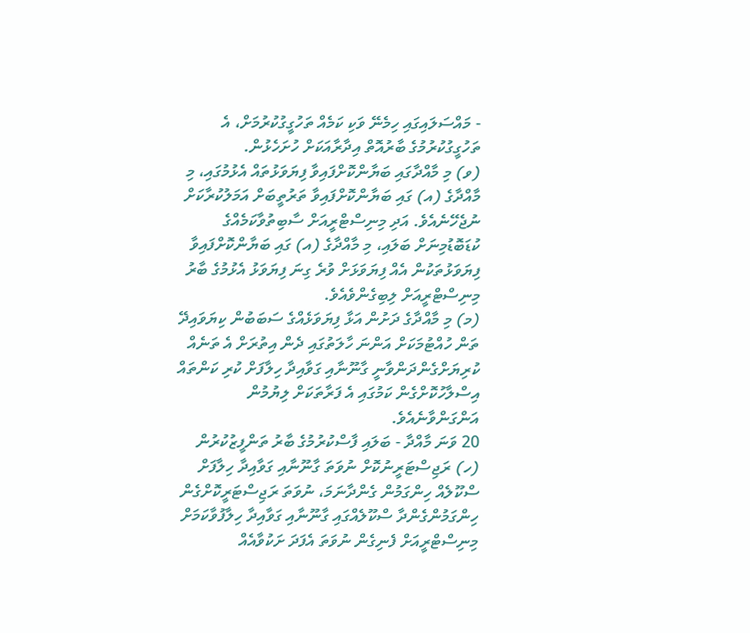- މައްސަލައިގައި ހިމެނޭ ވަކި ކަމެއް ތަހުގީގުކުރުމަށް، އެ ތަހުގީގުކުރުމުގެ ބާރުއޮތް އިދާރާއަކަށް ހުށަހެޅުން.
(ވ) މި މާއްދާގައި ބަޔާންކޮށްފައިވާ ފިޔަވަޅުތައް އެޅުމުގައި، މި މާއްދާގެ (އ) ގައި ބަޔާންކޮށްފައިވާ ތަރުތީބަށް އަމަލުކުރާކަށް ނުޖެހޭނެއެވެ. އަދި މިނިސްޓްރީއަށް ސާބިތުވާކަމެއްގެ ކުޑަބޮޑުމިނަށް ބަލައި، މި މާއްދާގެ (އ) ގައި ބަޔާންކޮށްފައިވާ ފިޔަވަޅުތަކުން އެއް ފިޔަވަޅަށް ވުރެ ގިނަ ފިޔަވަޅު އެޅުމުގެ ބާރު މިނިސްޓްރީއަށް ލިބިގެންވެއެވެ.
(މ) މި މާއްދާގެ ދަށުން އަޅާ ފިޔަވަޅެއްގެ ސަބަބުން ކިޔަވައިދޭ ތަން ހުއްޓުމަކަށް އަންނަ ހާލަތުގައި ދެން އިތުރަށް އެ ތަނެއް ކުރިޔަށްގެންދަންވާނީ ގާނޫނާއި ގަވާއިދާ ހިލާފަށް ކުރި ކަންތައް އިސްލާހުކޮށްގެން ކަމުގައި އެ ފަރާތަކަށް ލިޔުމުން އަންގަންވާނެއެވެ.
20 ވަނަ މާއްދާ - ބަލައި ފާސްކުރުމުގެ ބާރު ތަންފީޒުކުރުން
(ހ) ރަޖިސްޓަރީނުކޮށް ނުވަތަ ގާނޫނާއި ގަވާއިދާ ހިލާފަށް ސްކޫލެއް ހިންގަމުން ގެންދާނަމަ، ނުވަތަ ރަޖިސްޓަރީކޮށްގެން ހިންގަމުންގެންދާ ސްކޫލެއްގައި ގާނޫނާއި ގަވާއިދާ ހިލާފުވާކަމަށް މިނިސްޓްރީއަށް ފެނިގެން ނުވަތަ އެފަދަ ށަކުވާއެއް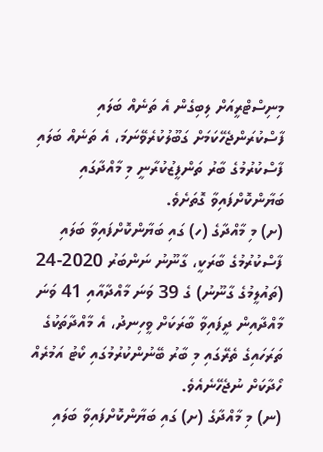މިނިސްޓްރީއަށް ލިބިގެން އެ ތަނެއް ބަލައި ފާސްކުރަންޖެހޭކަމަށް ގަބޫލުކުރެވޭނަމަ، އެ ތަނެއް ބަލައި ފާސްކުރުމުގެ ބާރު ތަންފީޒުކުރާނީ މި މާއްދާގައި ބަޔާންކޮށްފައިވާ ގޮތަށެވެ.
(ށ) މި މާއްދާގެ (ހ) ގައި ބަޔާންކޮށްފައިވާ ބަލައި ފާސްކުރުމުގެ ބާރަކީ، ގާނޫނު ނަންބަރު 2020-24 (ތައުލީމުގެ ގާނޫނު) ގެ 39 ވަނަ މާއްދާއާއި 41 ވަނަ މާއްދާއިން ދީފައިވާ ބާރަކަށް ވީހިނދު، އެ މާއްދާތަކުގެ ތަރަހައިގެ ތެރޭގައި މި ބާރު ބޭނުންކުރުމުގައި ކޯޓު އަމުރެއް ހޯދާކަށް ނުޖެހޭނެއެވެ.
(ނ) މި މާއްދާގެ (ށ) ގައި ބަޔާންކޮށްފައިވާ ބަލައި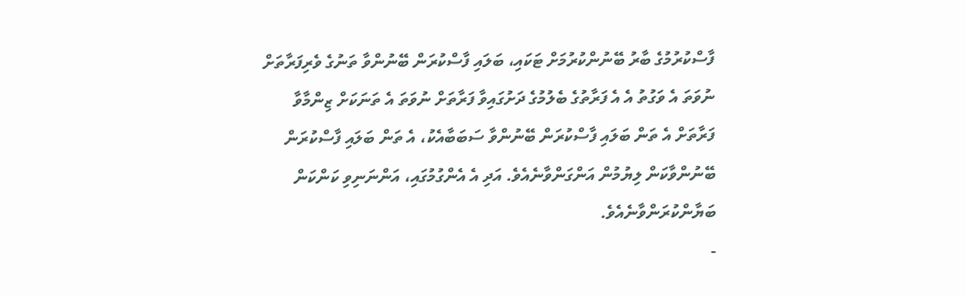ފާސްކުރުމުގެ ބާރު ބޭނުންކުރުމަށް ޓަކައި، ބަލައި ފާސްކުރަން ބޭނުންވާ ތަނުގެ ވެރިފަރާތަށް ނުވަތަ އެ ވަގުތު އެ އެ ފަރާތުގެ ބެލުމުގެ ދަށުގައިވާ ފަރާތަށް ނުވަތަ އެ ތަނަކަށް ޒިންމާވާ ފަރާތަށް އެ ތަން ބަލައި ފާސްކުރަން ބޭނުންވާ ސަބަބާއެކު، އެ ތަން ބަލައި ފާސްކުރަން ބޭނުންވާކަން ލިޔުމުން އަންގަންވާނެއެވެ. އަދި އެ އެންގުމުގައި، އަންނަނިވި ކަންކަން ބަޔާންކުރަންވާނެއެވެ.
-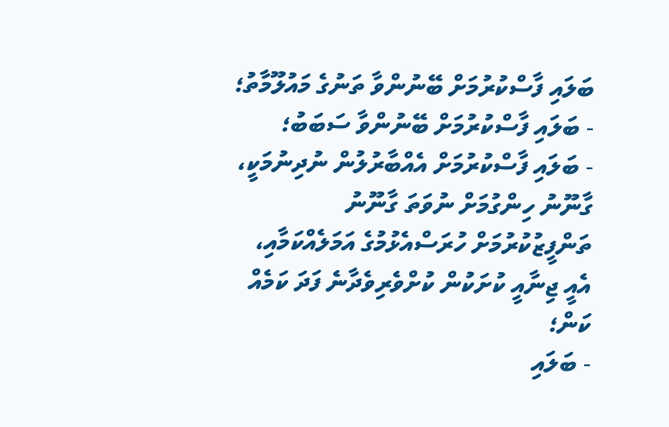ބަލައި ފާސްކުރުމަށް ބޭނުންވާ ތަނުގެ މައުލޫމާތު؛
- ބަލައި ފާސްކުރުމަށް ބޭނުންވާ ސަބަބު؛
- ބަލައި ފާސްކުރުމަށް އެއްބާރުލުން ނުދިނުމަކީ، ގާނޫނު ހިންގުމަށް ނުވަތަ ގާނޫނު ތަންފީޒުކުރުމަށް ހުރަސްއެޅުމުގެ އަމަލެއްކަމާއި، އެއީ ޖިނާއީ ކުށަކުން ކުށްވެރިވެދާނެ ފަދަ ކަމެއް ކަން؛
- ބަލައި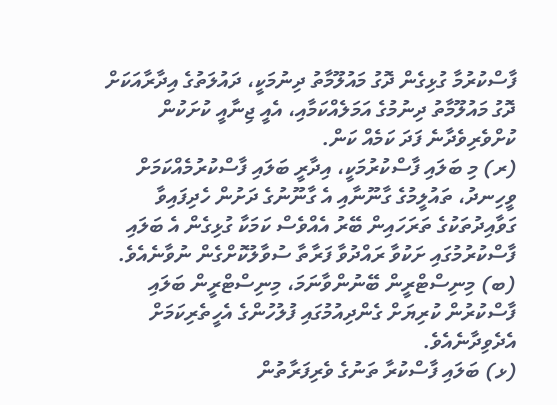ފާސްކުރުމާ ގުޅިގެން ދޮގު މައުލޫމާތު ދިނުމަކީ، ދައުލަތުގެ އިދާރާއަކަށް ދޮގު މައުލޫމާތު ދިނުމުގެ އަމަލެއްކަމާއި، އެއީ ޖިނާއީ ކުށަކުން ކުށްވެރިވެދާނެ ފަދަ ކަމެއް ކަން.
(ރ) މި ބަލައި ފާސްކުރުމަކީ، އިދާރީ ބަލައި ފާސްކުރުމެއްކަމަށް ވީހިނދު، ތައުލީމުގެ ގާނޫނާއި އެ ގާނޫނުގެ ދަށުން ހެދިފައިވާ ގަވާއިދުތަކުގެ ތަރަހައިން ބޭރު އެއްވެސް ކަމަކާ ގުޅިގެން އެ ބަލައި ފާސްކުރުމުގައި ށަކުވާ ރައްދުވާ ފަރާތާ ސުވާލުކޮށްގެން ނުވާނެއެވެ.
(ބ) މިނިސްޓްރީން ބޭނުންވާނަމަ، މިނިސްޓްރީން ބަލައި ފާސްކުރުން ކުރިޔަށް ގެންދިއުމުގައި ފުލުހުންގެ އެހީތެރިކަމަށް އެދެވިދާނެއެވެ.
(ޅ) ބަލައި ފާސްކުރާ ތަނުގެ ވެރިފަރާތުން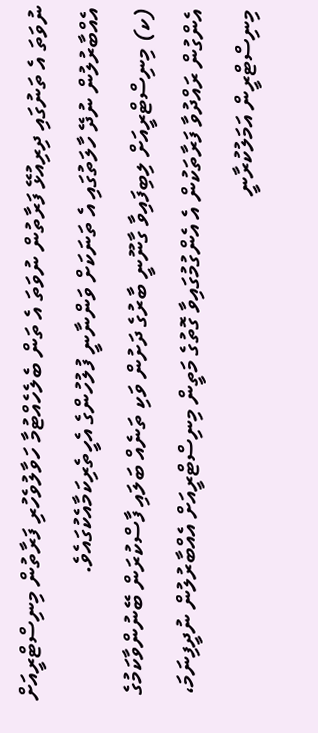ނުވަތަ އެ ތަނުގައި ދިރިއުޅޭ ފަރާތުން ނުވަތަ އެ ތަން ބެލެހެއްޓުމާ ހަވާލުވެހުރި ފަރާތުން މިނިސްޓްރީއަށް އެއްބާރުލުން ނުދޭ ހާލަތުގައި އެ ތަނަކަށް ވަންނާނީ ފުލުހުންގެ އެހީތެރިކަމާއެކުގައެވެ.
(ކ) މިނިސްޓްރީއަށް ލިބިފައިވާ ގާނޫނީ ބާރުގެ ދަށުން ވަކި ތަނެއް ބަލައި ފާސްކުރަން ބޭނުންވާކަމުގެ އެންގުން ރައްދުވާ ފަރާތަކުން އެ އެންގުމުގައިވާ ގޮތުގެ މަތީން މިނިސްޓްރީއަށް އެއްބާރުލުން ނުދީފިނަމަ، މިނިސްޓްރީން އަމަލުކުރާނީ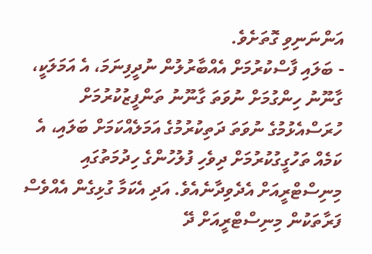އަންނަނިވި ގޮތަށެވެ.
- ބަލައި ފާސްކުރުމަށް އެއްބާރުލުން ނުދީފިނަމަ، އެ އަމަލަކީ، ގާނޫނު ހިންގުމަށް ނުވަތަ ގާނޫނު ތަންފީޒުކުރުމަށް ހުރަސްއެޅުމުގެ ނުވަތަ ދަތިކުރުމުގެ އަމަލެއްކަމަށް ބަލައި، އެ ކަމެއް ތަހުގީގުކުރުމަށް ދިވެހި ފުލުހުންގެ ހިދުމަތުގައި މިނިސްޓްރީއަށް އެދެވިދާނެއެވެ. އަދި އެކަމާ ގުޅިގެން އެއްވެސް ފަރާތަކުން މިނިސްޓްރީއަށް ދޭ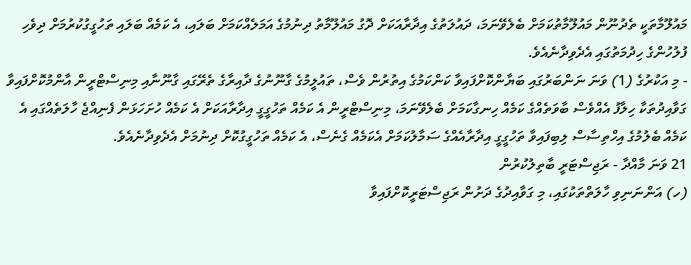މައުލޫމާތަކީ ތެދުނޫން މައުލޫމާތުކަމަށް ބެލެވޭނަމަ، ދައުލަތުގެ އިދާރާއަކަށް ދޮގު މައުލޫމާތު ދިނުމުގެ އަމަލެއްކަމަށް ބަލައި، އެ ކަމެއް ބަލައި ތަހުގީގުކުރުމަށް ދިވެހި ފުލުހުންގެ ހިދުމަތުގައި އެދެވިދާނެއެވެ.
- މި އަކުރުގެ (1) ވަނަ ނަންބަރުގައި ބަޔާންކޮށްފައިވާ ކަންކަމުގެ އިތުރުން ވެސް، ތައުލީމުގެ ގާނޫނުގެ ދާއިރާގެ ތެރޭގައި ގާނޫނާއި މިނިސްޓްރީން އާންމުކޮށްފައިވާ ގަވާއިދުތަކާ ހިލާފު އެއްވެސް ބާވަތެއްގެ ކަމެއް ހިނގާކަމަށް ބެލެވޭނަމަ، މިނިސްޓްރީން އެ ކަމެއް ތަހުގީގީ އިދާރާއަކަށް އެ ކަމެއް ހުށަހަޅަން ފެނިއްޖެ ހާލަތެއްގައި އެ ކަމެއް ބެލުމުގެ އިހްތިސާސް ލިބިފައިވާ ތަހުގީގީ އިދާރާއެއްގެ ސަމާލުކަމަށް އެކަމެއް ގެނެސް، އެ ކަމެއް ތަހުގީގުކޮށް ދިނުމަށް އެދެވިދާނެއެވެ.
21 ވަނަ މާއްދާ - ރަޖިސްޓަރީ ބާތިލުކުރުން
(ހ) އަންނަނިވި ހާލަތްތަކުގައި، މި ގަވާއިދުގެ ދަށުން ރަޖިސްޓަރީކޮށްފައިވާ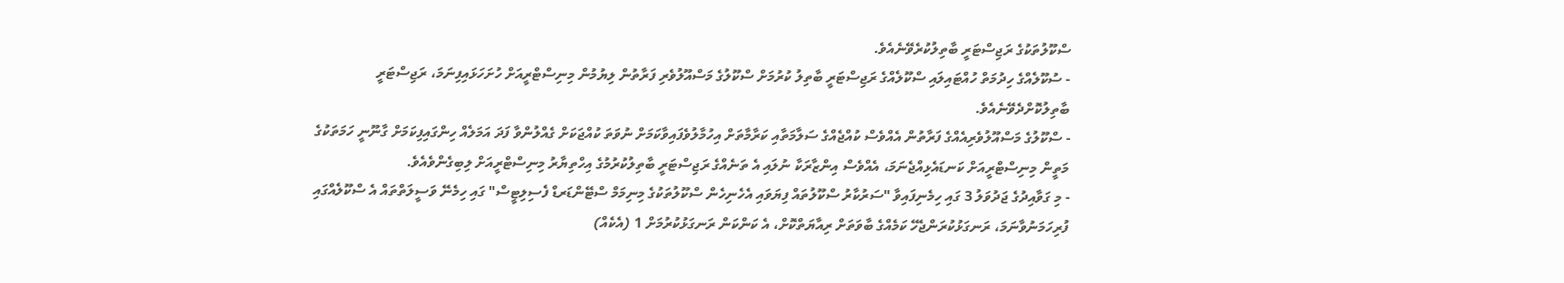ސްކޫލުތަކުގެ ރަޖިސްޓަރީ ބާތިލުކުރެވޭނެއެވެ.
- ސުކޫލެއްގެ ހިދުމަތް ހުއްޓައިލައި ސްކޫލެއްގެ ރަޖިސްޓަރީ ބާތިލު ކުރުމަށް ސްކޫލުގެ މަސްއޫލުވެރި ފަރާތުން ލިޔުމުން މިނިސްޓްރީއަށް ހުށަހަޅައިފިނަމަ، ރަޖިސްޓަރީ ބާތިލުކޮށްދެވޭނެއެވެ.
- ސްކޫލުގެ މަސްއޫލުވެރިއެއްގެ ފަރާތުން އެއްވެސް ކުއްޖެއްގެ ސަލާމަތާއި ކަރާމާތަށް އިހުމާލުވެފައިވާކަމަށް ނުވަތަ ކުއްޖަކަށް ގެއްލުންވާ ފަދަ އަމަލެއް ހިންގައިފިކަމަށް ގާނޫނީ ހަމަތަކުގެ މަތީން މިނިސްޓްރީއަށް ކަނޑައެޅިއްޖެނަމަ، އެއްވެސް އިންޒާރަކާ ނުލައި އެ ތަނެއްގެ ރަޖިސްޓަރީ ބާތިލުކުރުމުގެ އިހްތިޔާރު މިނިސްޓްރީއަށް ލިބިގެންވެއެވެ.
- މި ގަވާއިދުގެ ޖަދުވަލު 3 ގައި ހިމެނިފައިވާ "ސަރުކާރު ސްކޫލުތައް ފިޔަވައި އެހެނިހެން ސްކޫލުތަކުގެ މިނިމަމް ސްޓޭންޑަރޑް ފެސިލިޓީސް" ގައި ހިމެނޭ ވަސީލަތްތައް އެ ސްކޫލެއްގައި ފުރިހަމަނުވާނަމަ، ރަނގަޅުކުރަންޖެހޭ ކަމެއްގެ ބާވަތަށް ރިއާޔަތްކޮށް، އެ ކަންކަން ރަނގަޅުކުރުމަށް 1 (އެކެއް)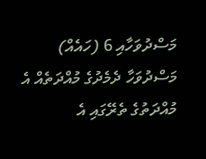މަސްދުވަހާއި 6 (ހައެއް) މަސްދުވަހާ ދެމެދުގެ މުއްދަތެއް އެ މުއްދަތުގެ ތެރޭގައި އެ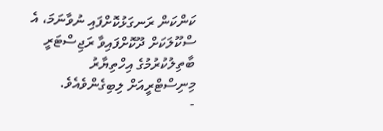ކަންކަން ރަނގަޅުކޮށްފައި ނުވާނަމަ، އެ ސްކޫލަކަށް ދޫކޮށްފައިވާ ރަޖިސްޓަރީ ބާތިލުކުރުމުގެ އިހްތިޔާރު މިނިސްޓްރީއަށް ލިބިގެންވެއެވެ.
-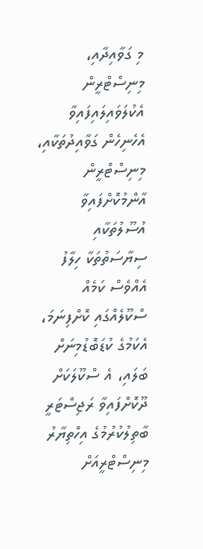މި ގަވާއިދާއި، މިނިސްޓްރީން އެކުލަވައިލައިފައިވާ އެހެނިހެން ގަވާއިދުތަކާއި، މިނިސްޓްރީން އާންމުކޮށްފައިވާ އުސޫލުތަކާއި ސިޔާސަތުތަކާ ހިލާފު އެއްވެސް ކަމެއް ސްކޫލެއްގައި ކޮށްފިނަމަ، އެކަމުގެ ކުޑަބޮޑުމިނަށް ބަލައި، އެ ސްކޫލަކަށް ދޫކޮށްފައިވާ ރަޖިސްޓަރީ ބާތިލުކުރުމުގެ އިހްތިޔާރު މިނިސްޓްރީއަށް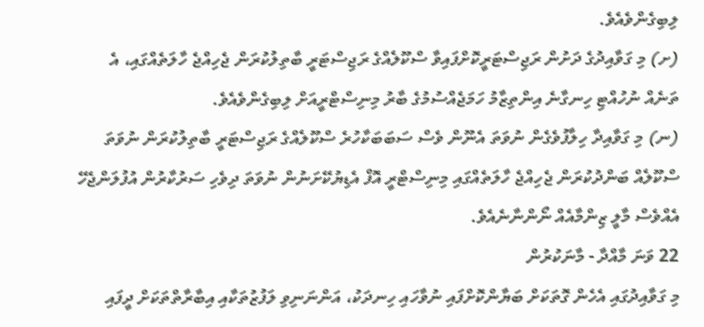ލިބިގެންވެއެވެ.
(ށ) މި ގަވާއިދުގެ ދަށުން ރަޖިސްޓަރީކޮށްފައިވާ ސްކޫލެއްގެ ރަޖިސްޓަރީ ބާތިލުކުރަން ޖެހިއްޖެ ހާލަތެއްގައި، އެ ތަނެއް ނުހުއްޓި ހިނގާނެ އިންތިޒާމު ހަމަޖެއްސުމުގެ ބާރު މިނިސްޓްރީއަށް ލިބިގެންވެއެވެ.
(ނ) މި ގަވާއިދާ ހިލާފުވެގެން ނުވަތަ އެނޫން ވެސް ސަބަބަކާހުރެ ސްކޫލެއްގެ ރަޖިސްޓަރީ ބާތިލުކުރަން ނުވަތަ ސްކޫލެއް ބަންދުކުރަން ޖެހިއްޖެ ހާލަތެއްގައި މިނިސްޓްރީ އޮފް އެޑިޔުކޭށަނުން ނުވަތަ ދިވެހި ސަރުކާރުން އުފުލަންޖެހޭ އެއްވެސް މާލީ ޒިންމާއެއް ނޯންނާނެއެވެ.
22 ވަނަ މާއްދާ - މާނަކުރުން
މި ގަވާއިދުގައި އެހެން ގޮތަކަށް ބަޔާންކޮށްފައި ނުވާހައި ހިނދަކު، އަންނަނިވި ލަފުޒުތަކާއި އިބާރާތްތަކަށް ދީފައި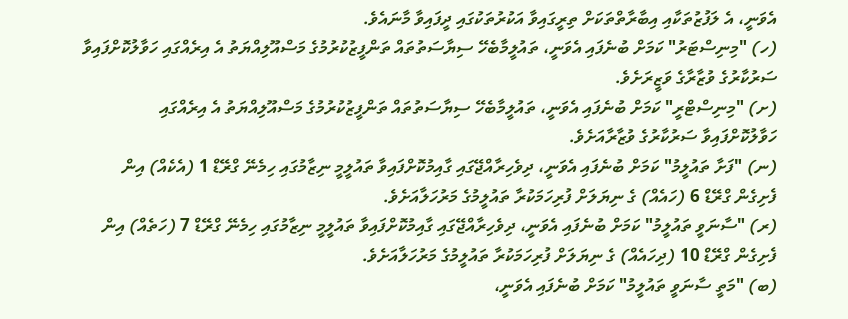އެވަނީ، އެ ލަފުޒުތަކާއި އިބާރާތްތަކަށް ތިރީގައިވާ އަކުރުތަކުގައި ދީފައިވާ މާނައެވެ.
(ހ) "މިނިސްޓަރު" ކަމަށް ބުނެފައި އެވަނީ، ތައުލީމާބެހޭ ސިޔާސަތުތައް ތަންފީޒުކުރުމުގެ މަސްއޫލިއްޔަތު އެ އިރެއްގައި ހަވާލުކޮށްފައިވާ ސަރުކާރުގެ ވުޒާރާގެ ވަޒީރަށެވެ.
(ށ) "މިނިސްޓްރީ" ކަމަށް ބުނެފައި އެވަނީ، ތައުލީމާބެހޭ ސިޔާސަތުތައް ތަންފީޒުކުރުމުގެ މަސްއޫލިއްޔަތު އެ އިރެއްގައި ހަވާލުކޮށްފައިވާ ސަރުކާރުގެ ވުޒާރާއަށެވެ.
(ނ) "ފަށާ ތައުލީމު" ކަމަށް ބުނެފައި އެވަނީ، ދިވެހިރާއްޖޭގައި ގާއިމުކޮށްފައިވާ ތައުލީމީ ނިޒާމުގައި ހިމެނޭ ގްރޭޑް 1 (އެކެއް) އިން ފެށިގެން ގްރޭޑް 6 (ހައެއް) ގެ ނިޔަލަށް ފުރިހަމަކުރާ ތައުލީމުގެ މަރުހަލާއަށެވެ.
(ރ) "ސާނަވީ ތައުލީމު" ކަމަށް ބުނެފައި އެވަނީ، ދިވެހިރާއްޖޭގައި ގާއިމުކޮށްފައިވާ ތައުލީމީ ނިޒާމުގައި ހިމެނޭ ގްރޭޑް 7 (ހަތެއް) އިން ފެށިގެން ގްރޭޑް 10 (ދިހައެއް) ގެ ނިޔަލަށް ފުރިހަމަކުރާ ތައުލީމުގެ މަރުހަލާއަށެވެ.
(ބ) "މަތީ ސާނަވީ ތައުލީމު" ކަމަށް ބުނެފައި އެވަނީ،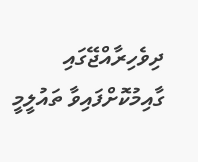ދިވެހިރާއްޖޭގައި ގާއިމުކޮށްފައިވާ ތައުލީމީ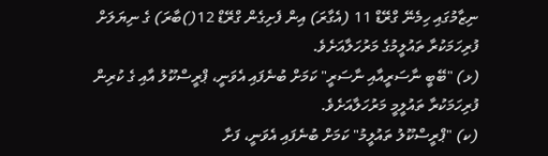ނިޒާމުގައި ހިމެނޭ ގްރޭޑް 11 (އެގާރަ) އިން ފެށިގެން ގްރޭޑް 12()ބާރަ) ގެ ނިޔަލަށް ފުރިހަމަކުރާ ތައުލީމުގެ މަރުހަލާއަށެވެ.
(ޅ) "ބޭބީ ނާސަރީއާއި ނާސަރީ" ކަމަށް ބުނެފައި އެވަނީ، ޕްރީސްކޫލު އާއި ގެ ކުރިން ފުރިހަމަކުރާ ތައުލީމީ މަރުހަލާއަށެވެ.
(ކ) "ޕްރީސްކޫލު ތައުލީމު" ކަމަށް ބުނެފައި އެވަނީ، ފަށާ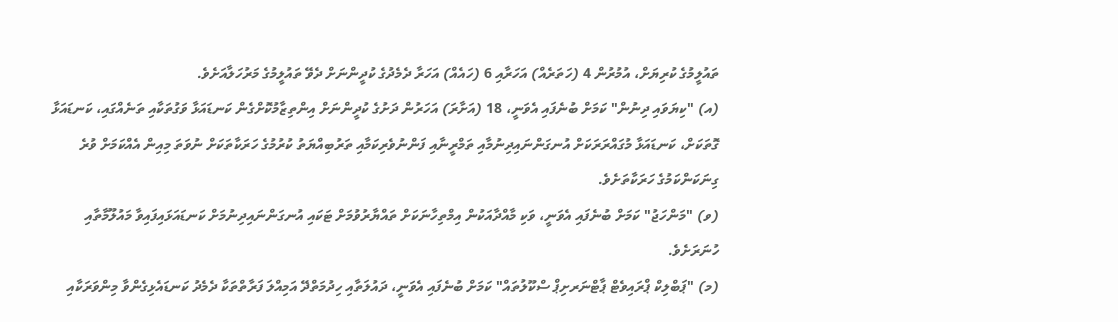ތައުލީމުގެ ކުރިޔަށް، އުމުރުން 4 (ހަތަރެއް) އަހަރާއި 6 (ހައެއް) އަހަރާ ދެމެދުގެ ކުދީންނަށް ދެވޭ ތައުލީމުގެ މަރުހަލާއަށެވެ.
(އ) "ކިޔަވައި ދިނުން" ކަމަށް ބުނެފައި އެވަނީ، 18 (އަށާރަ) އަހަރުން ދަށުގެ ކުދީންނަށް އިންތިޒާމުކޮށްގެން ކަނޑައަޅާ ވަގުތަކާއި ތަނެއްގައި، ކަނޑައަޅާ ގޮތަކަށް، ކަނޑައަޅާ މުގައްރަރަކަށް އުނގަންނައިދިނުމާއި ތަމްރީނާއި ފަންނުވެރިކަމާއި ތަރުބިއްޔަތު ކުރުމުގެ ހަރަކާތަކަށް ނުވަތަ މިއިން އެއްކަމަށް ވުރެ ގިނަކަންކަމުގެ ހަރަކާތަށެވެ.
(ވ) "މަންހަޖު" ކަމަށް ބުނެފައި އެވަނީ، ވަކި މާއްދާއަކުން އިމްތިހާނަކަށް ތައްޔާރުވުމަށް ޓަކައި އުނގަންނައިދިނުމަށް ކަނޑައަޅައިފައިވާ މައުލޫމާތާއި ހުނަރަށެވެ.
(މ) "ޕަބްލިކް ޕްރައިވެޓް ޕާޓްނަރށިޕް ސްކޫލުތައް" ކަމަށް ބުނެފައި އެވަނީ، ދައުލަތާއި ހިދުމަތްދޭ އަމިއްލަ ފަރާތްތަކާ ދެމެދު ކަނޑައެޅިގެންވާ މިންވަރަކާއި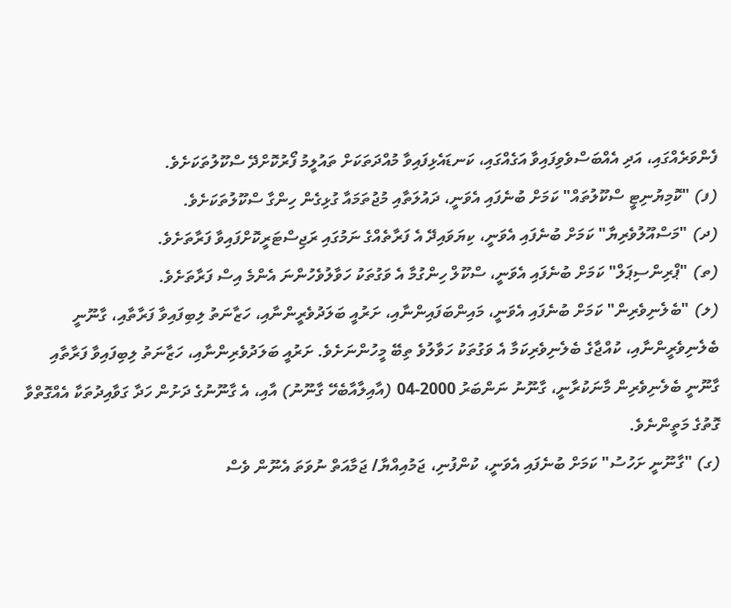ފެންވަރެއްގައި، އަދި އެއްބަސްވެވިފައިވާ އަގެއްގައި، ކަނޑައެޅިފައިވާ މުއްދަތަކަށް ތައުލީމު ފޯރުކޮށްދޭ ސްކޫލުތަކަށެވެ.
(ފ) "ކޮމިޔުނިޓީ ސްކޫލުތައް" ކަމަށް ބުނެފައި އެވަނީ، ދައުލަތާއި މުޖުތަމައާ ގުޅިގެން ހިންގާ ސްކޫލުތަކަށެވެ.
(ދ) "މަސްއޫލުވެރިޔާ" ކަމަށް ބުނެފައި އެވަނީ، ކިޔަވައިދޭ އެ ފަރާތެއްގެ ނަމުގައި ރަޖިސްޓަރީކޮށްފައިވާ ފަރާތަށެވެ.
(ތ) "ޕްރިންސިޕަލް" ކަމަށް ބުނެފައި އެވަނީ، ސްކޫލް ހިންގުމާ އެ ވަގުތަކު ހަވާލުވެހުންނަ އެންމެ އިސް ފަރާތަށެވެ.
(ލ) "ބެލެނިވެރިން" ކަމަށް ބުނެފައި އެވަނީ، މައިންބަފައިންނާއި، ށަރުއީ ބަލަދުވެރީންނާއި، ހަޒާނަތު ލިބިފައިވާ ފަރާތާއި، ގާނޫނީ ބެލެނިވެރީންނާއި، ކުއްޖާގެ ބެލެނިވެރިކަމާ އެ ވަގުތަކު ހަވާލުވެ ތިބޭ މީހުންނަށެވެ. ށަރުއީ ބަލަދުވެރިންނާއި، ހަޒާނަތު ލިބިފައިވާ ފަރާތާއި ގާނޫނީ ބެލެނިވެރިން މާނަކުރާނީ، ގާނޫނު ނަންބަރު 2000-04 (އާއިލާއާބެހޭ ގާނޫނު) އާއި، އެ ގާނޫނުގެ ދަށުން ހަދާ ގަވާއިދުތަކާ އެއްގޮތްވާ ގޮތުގެ މަތީންނެވެ.
(ގ) "ގާނޫނީ ށަހުސު" ކަމަށް ބުނެފައި އެވަނީ، ކުންފުނި، ޖަމުއިއްޔާ/ ޖަމާއަތް ނުވަތަ އެނޫން ވެސް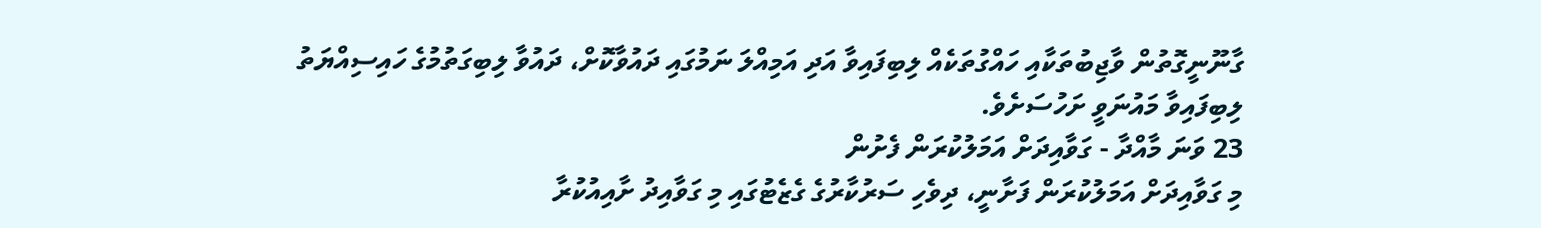ގާނޫނީގޮތުން ވާޖިބުތަކާއި ހައްގުތަކެއް ލިބިފައިވާ އަދި އަމިއްލަ ނަމުގައި ދައުވާކޮށް، ދައުވާ ލިބިގަތުމުގެ ހައިސިއްޔަތު ލިބިފައިވާ މައުނަވީ ށަހުސަށެވެ.
23 ވަނަ މާއްދާ - ގަވާއިދަށް އަމަލުކުރަން ފެށުން
މި ގަވާއިދަށް އަމަލުކުރަން ފަށާނީ، ދިވެހި ސަރުކާރުގެ ގެޒެޓުގައި މި ގަވާއިދު ށާއިއުކުރާ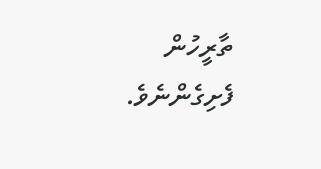ތާރީހުން ފެށިގެންނެވެ.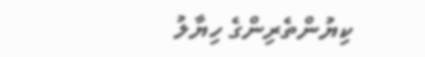ކިޔުންތެރިންގެ ހިޔާލު